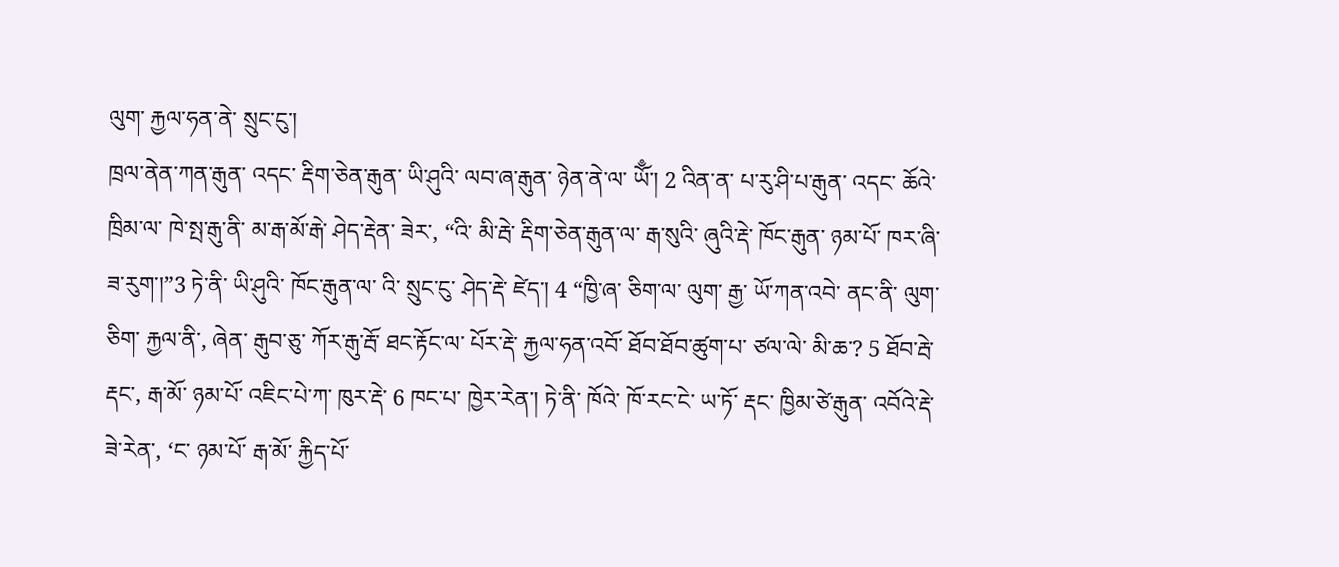ལུག་ རྐྱལ་ཧན་ནེ་ སྲུང་ངུ་།
ཁྲལ་ནེན་ཀན་རྒུན་ འདང་ རྡིག་ཅེན་རྒུན་ ཡི་ཤུའི་ ལབ་ཞ་རྒུན་ ཉེན་ནེ་ལ་ ཡོྃ་། 2 འིན་ན་ པ་རུ་ཤི་པ་རྒུན་ འདང་ ཆོའེ་ཁྲིམ་ལ་ ཁེ་སྤ་རྒུ་ནི་ མ་རྒ་མོ་རྒེ་ ཤེད་རྡེན་ ཟེར་, “འི་ མི་རྦེ་ རྡིག་ཅེན་རྒུན་ལ་ རྒ་སུའི་ ཞུའི་རྡེ་ ཁོང་རྒུན་ ཉམ་པོ་ ཁར་ཞི་ ཟ་རུག་།”3 ཏེ་ནི་ ཡི་ཤུའི་ ཁོང་རྒུན་ལ་ འི་ སྲུང་ངུ་ ཤེད་རྡེ་ ཛེད་། 4 “ཁྱི་ཞ་ ཅིག་ལ་ ལུག་ རྒྱ་ ཡོ་ཀན་འབེ་ ནང་ནི་ ལུག་ ཅིག་ རྐྱལ་ནི་, ཞེན་ རྒུབ་ཅུ་ ཀོར་རྒུ་རྦོ་ ཐང་རྟོང་ལ་ པོར་རྡེ་ རྐྱལ་ཧན་འབོ་ ཐོབ་ཐོབ་ཚུག་པ་ ཙལ་ལེ་ མི་ཆ་? 5 ཐོབ་རྦེ་རྡང་, རྒ་མོ་ ཉམ་པོ་ འཇིང་པེ་ཀ་ ཁུར་རྡེ་ 6 ཁང་པ་ ཁྱེར་རེན་། ཏེ་ནི་ ཁོའེ་ ཁོ་རང་ངེ་ ཡ་ཏོ་ རྡང་ ཁྱིམ་ཙེ་རྒུན་ འབོའེ་རྡེ་ ཟེ་རེན་, ‘ང་ ཉམ་པོ་ རྒ་མོ་ རྐྱིད་པོ་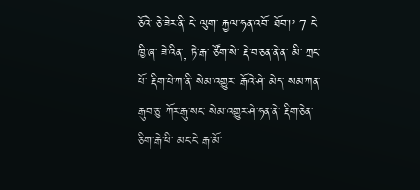ཅོའེ་ ཅེ་ཟེར་ནི་ ངེ་ ལུག་ རྐྱལ་ཧན་འབོ་ ཐོབ་།’ 7 ངེ་ ཁྱི་ཞ་ ཟེ་འིན་, ཏེ་རྒ་ ཙོག་སེ་ རྡེ་བ་ཅན་ནེ་ན་ མི་ ཀྲང་པོ་ རྡིག་པེ་ཀ་ནི་ སེམ་འགྱུར་ རྒོའེ་ཤེ་ མེད་ སམ་ཀན་ རྒུབ་ཅུ་ ཀོར་རྒུ་སང་ སེམ་འགྱུར་ཤེ་ཧན་ནེ་ རྡིག་ཅེན་ ཅིག་རྒེ་ཕི་ མང་ངེ་ རྒ་མོ་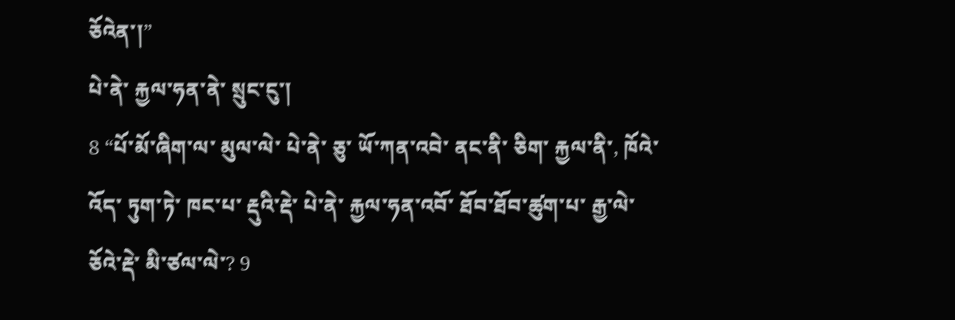ཅོའེན་།”
པེ་ནེ་ རྐྱལ་ཧན་ནེ་ སྲུང་ངུ་།
8 “པོ་མོ་ཞིག་ལ་ མུལ་ལེ་ པེ་ནེ་ ཅུ་ ཡོ་ཀན་འབེ་ ནང་ནི་ ཅིག་ རྐྱལ་ནི་, ཁོའེ་ འོད་ ཏུག་ཏེ་ ཁང་པ་ རྡུའི་རྡེ་ པེ་ནེ་ རྐྱལ་ཧན་འབོ་ ཐོབ་ཐོབ་ཚུག་པ་ རྒྱ་ལེ་ ཅོའེ་རྡེ་ མི་ཙལ་ལེ་? 9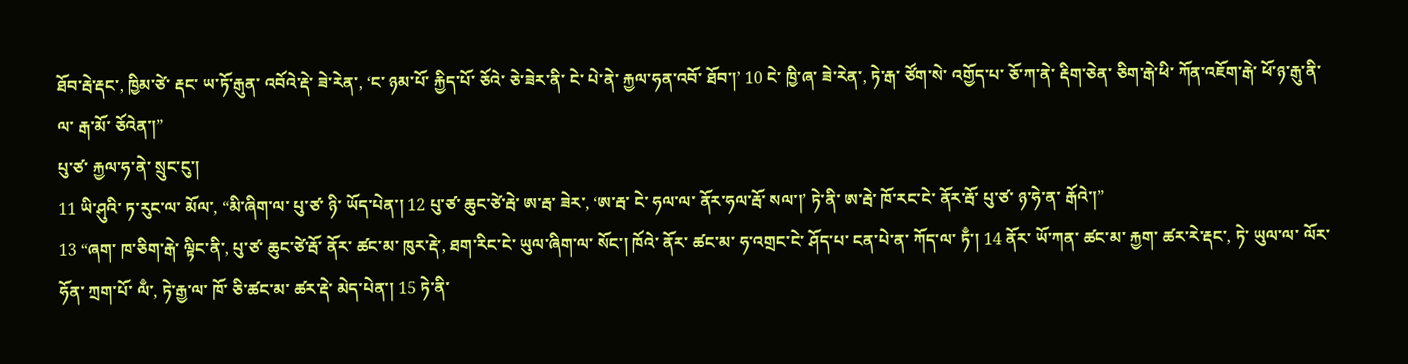ཐོབ་རྦེ་རྡང་, ཁྱིམ་ཙེ་ རྡང་ ཡ་ཏོ་རྒུན་ འབོའེ་རྡེ་ ཟེ་རེན་, ‘ང་ ཉམ་པོ་ རྐྱིད་པོ་ ཅོའེ་ ཅེ་ཟེར་ནི་ ངེ་ པེ་ནེ་ རྐྱལ་ཧན་འབོ་ ཐོབ་།’ 10 ངེ་ ཁྱི་ཞ་ ཟེ་རེན་, ཏེ་རྒ་ ཙོག་སེ་ འགྱོད་པ་ ཅོ་ཀ་ནེ་ རྡིག་ཅེན་ ཅིག་རྒེ་ཕི་ ཀོན་འཇོག་རྒེ་ ཕོ་ཉ་རྒུ་ནི་ལ་ རྒ་མོ་ ཅོའེན་།”
པུ་ཙ་ རྐྱལ་ཧ་ནེ་ སྲུང་ངུ་།
11 ཡི་ཤུའི་ ཏ་རུང་ལ་ མོལ་, “མི་ཞིག་ལ་ པུ་ཙ་ ཉི་ ཡོད་པེན་། 12 པུ་ཙ་ ཆུང་ཙེ་རྦེ་ ཨ་རྦ་ ཟེར་, ‘ཨ་རྦ་ ངེ་ ཧལ་ལ་ ནོར་ཧལ་རྦོ་ སལ་།’ ཏེ་ནི་ ཨ་རྦེ་ ཁོ་རང་ངེ་ ནོར་རྦོ་ པུ་ཙ་ ཉ་ཧེ་ན་ རྒོའེ་།”
13 “ཞག་ ཁ་ཅིག་རྒེ་ ལྟིང་ནི་, པུ་ཙ་ ཆུང་ཙེ་རྦོ་ ནོར་ ཚང་མ་ ཁུར་རྡེ་, ཐག་རིང་ངེ་ ཡུལ་ཞིག་ལ་ སོང་། ཁོའེ་ ནོར་ ཚང་མ་ ཧ་འགྲང་ངེ་ ཤོད་པ་ ངན་པེ་ན་ ཀོད་ལ་ ཏྃ་། 14 ནོར་ ཡོ་ཀན་ ཚང་མ་ རྐྱག་ ཚར་རེ་རྡང་, ཏེ་ ཡུལ་ལ་ ལོར་ཧོན་ ཀྲག་པོ་ ལྃ་, ཏེ་རྒྱ་ལ་ ཁོ་ ཅི་ཚང་མ་ ཚར་རྡེ་ མེད་པེན་། 15 ཏེ་ནི་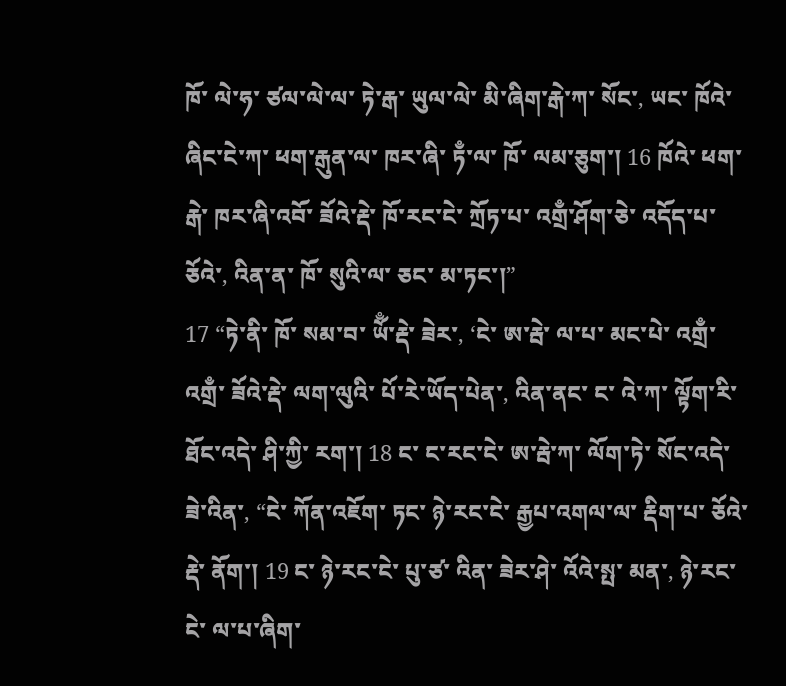ཁོ་ ལེ་ཧ་ ཙལ་ལེ་ལ་ ཏེ་རྒ་ ཡུལ་ལེ་ མི་ཞིག་རྒེ་ཀ་ སོང་, ཡང་ ཁོའེ་ ཞིང་ངེ་ཀ་ ཕག་རྒུན་ལ་ ཁར་ཞི་ ཏྃ་ལ་ ཁོ་ ལམ་ཅུག་། 16 ཁོའེ་ ཕག་རྒེ་ ཁར་ཞི་འབོ་ ཟོའེ་རྡེ་ ཁོ་རང་ངེ་ ཀྲོཏ་པ་ འགྲྃ་ཤོག་ཅེ་ འདོད་པ་ ཅོའེ་, འིན་ན་ ཁོ་ སུའི་ལ་ ཅང་ མ་ཏང་།”
17 “ཏེ་ནི་ ཁོ་ སམ་བ་ ཡོྃ་རྡེ་ ཟེར་, ‘ངེ་ ཨ་རྦེ་ ལ་པ་ མང་པེ་ འགྲྃ་འགྲྃ་ ཟོའེ་རྡེ་ ལག་ལུའི་ པོ་རེ་ཡོད་པེན་, འིན་ནང་ ང་ འེ་ཀ་ ལྟོག་རི་ ཐོང་འདེ་ ཤི་ཀྱི་ རག་། 18 ང་ ང་རང་ངེ་ ཨ་རྦེ་ཀ་ ལོག་ཏེ་ སོང་འདེ་ ཟེ་འིན་, “ངེ་ ཀོན་འཇོག་ ཏང་ ཉེ་རང་ངེ་ རྒྱཔ་འགལ་ལ་ རྡིག་པ་ ཅོའེ་རྡེ་ ནོག་། 19 ང་ ཉེ་རང་ངེ་ པུ་ཙ་ འིན་ ཟེར་ཤེ་ འོའེ་སྤ་ མན་, ཉེ་རང་ངེ་ ལ་པ་ཞིག་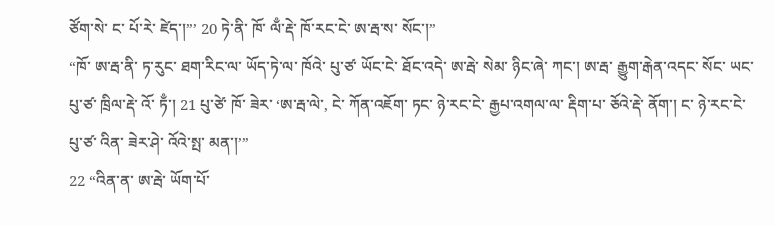ཙོག་སེ་ ང་ པོ་རེ་ ཛེད་།”’ 20 ཏེ་ནི་ ཁོ་ ལྃ་རྡེ་ ཁོ་རང་ངེ་ ཨ་རྦ་ས་ སོང་།”
“ཁོ་ ཨ་རྦ་ནི་ ཏ་རུང་ ཐག་རིང་ལ་ ཡོད་ཏེ་ལ་ ཁོའེ་ པུ་ཙ་ ཡོང་ངེ་ ཐོང་འདེ་ ཨ་རྦེ་ སེམ་ ཉིང་ཞེ་ ཀང་། ཨ་རྦ་ རྒྱུག་རྒེན་འདང་ སོང་ ཡང་ པུ་ཙ་ ཁྲིལ་རྡེ་ འོ་ ཏྃ་། 21 པུ་ཙེ་ ཁོ་ ཟེར་ ‘ཨ་རྦ་ལེ་, ངེ་ ཀོན་འཇོག་ ཏང་ ཉེ་རང་ངེ་ རྒྱཔ་འགལ་ལ་ རྡིག་པ་ ཅོའེ་རྡེ་ ནོག་། ང་ ཉེ་རང་ངེ་ པུ་ཙ་ འིན་ ཟེར་ཤེ་ འོའེ་སྤ་ མན་།’”
22 “འིན་ན་ ཨ་རྦེ་ ཡོག་པོ་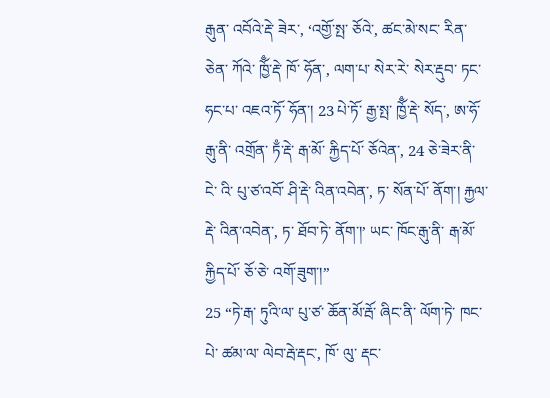རྒུན་ འབོའེ་རྡེ་ ཟེར་, ‘འགྱོ་སྤ་ ཅོའེ་, ཚང་མེ་སང་ རིན་ཅེན་ ཀོའེ་ ཁྱོྃ་རྡེ་ ཁོ་ ཧོན་, ལག་པ་ སེར་རེ་ སེར་རྡུབ་ ཏང་ ཧང་པ་ འཇའ་ཏོ་ ཧོན་། 23 པེ་ཏོ་ རྒྱ་སྤ་ ཁྱོྃ་རྡེ་ སོད་, ཨ་ཧོ་རྒུ་ནི་ འགྲོན་ ཏྃ་རྡེ་ རྒ་མོ་ རྐྱིད་པོ་ ཅོའེན་, 24 ཅེ་ཟེར་ནི་ ངེ་ འི་ པུ་ཙ་འབོ་ ཤི་རྡེ་ འིན་འབེན་, ཏ་ སོན་པོ་ ནོག་། རྐྱལ་རྡེ་ འིན་འབེན་, ཏ་ ཐོབ་ཏེ་ ནོག་།’ ཡང་ ཁོང་རྒུ་ནི་ རྒ་མོ་ རྐྱིད་པོ་ ཅོ་ཅེ་ འགོ་ཟུག་།”
25 “ཏེ་རྒ་ ཏུའི་ལ་ པུ་ཙ་ ཆོན་མོ་རྦོ་ ཞིང་ནི་ ལོག་ཏེ་ ཁང་པེ་ ཚམ་ལ་ ལེབ་རྦེ་རྡང་, ཁོ་ ལུ་ རྡང་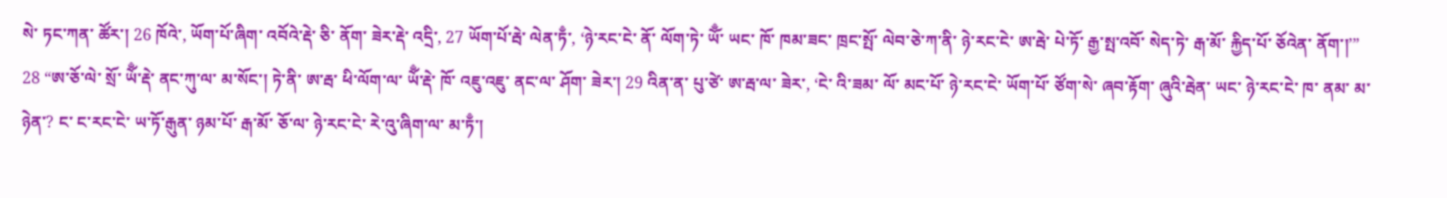སེ་ ཏང་ཀན་ ཚོར་། 26 ཁོའེ་, ཡོག་པོ་ཞིག་ འབོའེ་རྡེ་ ཅི་ ནོག་ ཟེར་རྡེ་ འདྲི་, 27 ཡོག་པོ་རྦེ་ ལེན་ཏྃ་, ‘ཉེ་རང་ངེ་ ནོ་ ལོག་ཏེ་ ཡོྃ་ ཡང་ ཁོ་ ཁམ་ཟང་ ཁྲང་སྤོ་ ལེབ་ཅེ་ཀ་ནི་ ཉེ་རང་ངེ་ ཨ་རྦེ་ པེ་ཏོ་ རྒྱ་སྤ་འབོ་ སེད་ཏེ་ རྒ་མོ་ རྐྱིད་པོ་ ཅོའེན་ ནོག་།’”
28 “ཨ་ཅོ་ལེ་ སྲོ་ ཡོྃ་རྡེ་ ནང་ཀུ་ལ་ མ་སོང་། ཏེ་ནི་ ཨ་རྦ་ ཕི་ལོག་ལ་ ཡོྃ་རྡེ་ ཁོ་ འཇུ་འཇུ་ ནང་ལ་ ཤོག་ ཟེར་། 29 འིན་ན་ པུ་ཙེ་ ཨ་རྦ་ལ་ ཟེར་, ‘ངེ་ འི་ཟམ་ ལོ་ མང་པོ་ ཉེ་རང་ངེ་ ཡོག་པོ་ ཙོག་སེ་ ཞབ་རྟོག་ ཞུའི་རྦེན་ ཡང་ ཉེ་རང་ངེ་ ཁ་ ནམ་ མ་ཉེན་? ང་ ང་རང་ངེ་ ཡ་ཏོ་རྒུན་ ཉམ་པོ་ རྒ་མོ་ ཅོ་ལ་ ཉེ་རང་ངེ་ རེ་འུ་ཞིག་ལ་ མ་ཏྃ་།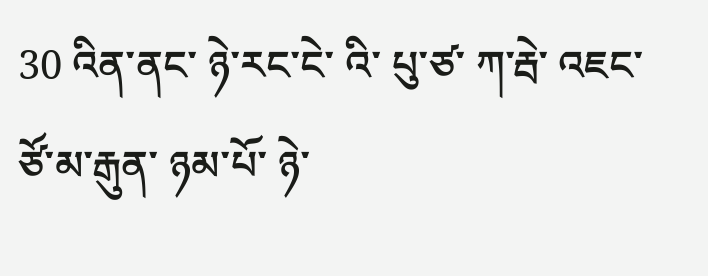30 འིན་ནང་ ཉེ་རང་ངེ་ འི་ པུ་ཙ་ ཀ་རྦེ་ འཇང་ཙོ་མ་རྒུན་ ཉམ་པོ་ ཉེ་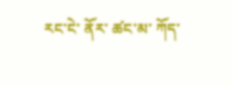རང་ངེ་ ནོར་ ཚང་མ་ ཀོད་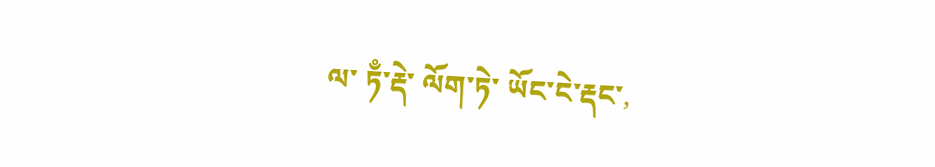ལ་ ཏྃ་རྡེ་ ལོག་ཏེ་ ཡོང་ངེ་རྡང་,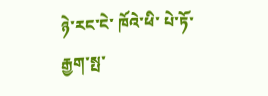ཉེ་རང་ངེ་ ཁོའེ་ཕི་ པེ་ཏོ་ རྒྱག་སྤ་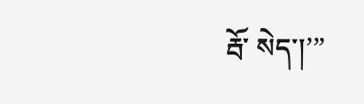རྦོ་ སེད་།’”